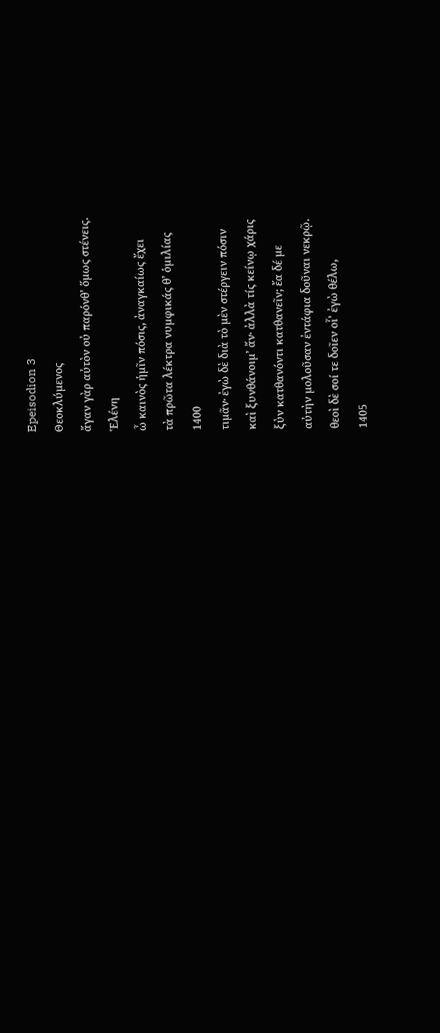Epeisodion 3
Θεοκλύμενος
ἄγαν γὰρ αὐτὸν οὐ παρόνθʼ ὅμως στένεις.
Ἑλένη
ὦ καινὸς ἡμῖν πόσις, ἀναγκαίως ἔχει
τὰ πρῶτα λέκτρα νυμφικάς θʼ ὁμιλίας
1400
τιμᾶν· ἐγὼ δὲ διὰ τὸ μὲν στέργειν πόσιν
καὶ ξυνθάνοιμʼ ἄν· ἀλλὰ τίς κείνῳ χάρις
ξὺν κατθανόντι κατθανεῖν; ἔα δέ με
αὐτὴν μολοῦσαν ἐντάφια δοῦναι νεκρῷ.
θεοὶ δὲ σοί τε δοῖεν οἷʼ ἐγὼ θέλω,
1405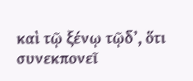καὶ τῷ ξένῳ τῷδʼ, ὅτι συνεκπονεῖ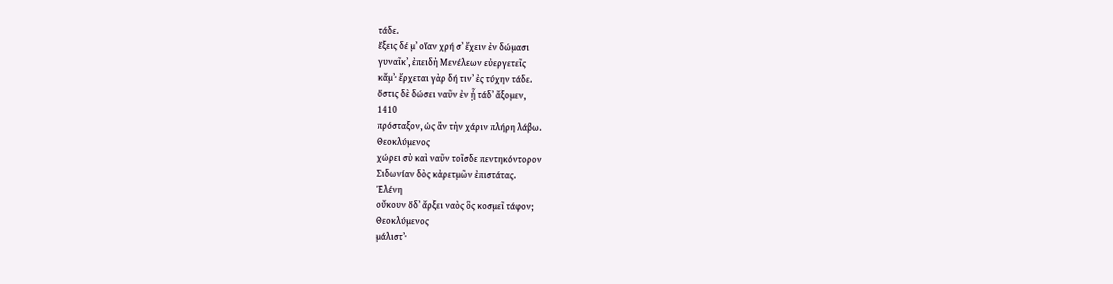τάδε.
ἕξεις δέ μʼ οἵαν χρή σʼ ἔχειν ἐν δώμασι
γυναῖκʼ, ἐπειδὴ Μενέλεων εὐεργετεῖς
κἄμʼ· ἔρχεται γὰρ δή τινʼ ἐς τύχην τάδε.
ὅστις δὲ δώσει ναῦν ἐν ᾗ τάδʼ ἄξομεν,
1410
πρόσταξον, ὡς ἂν τὴν χάριν πλήρη λάβω.
Θεοκλύμενος
χώρει σὺ καὶ ναῦν τοῖσδε πεντηκόντορον
Σιδωνίαν δὸς κἀρετμῶν ἐπιστάτας.
Ἑλένη
οὔκουν ὅδʼ ἄρξει ναὸς ὃς κοσμεῖ τάφον;
Θεοκλύμενος
μάλιστʼ·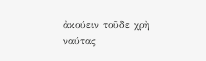ἀκούειν τοῦδε χρὴ ναύτας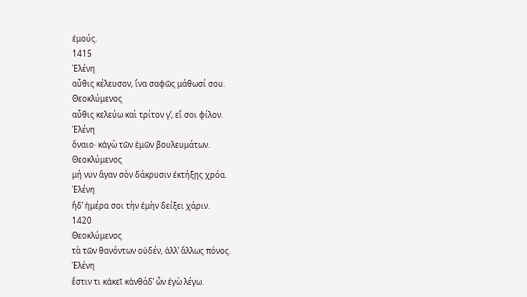ἐμούς.
1415
Ἑλένη
αὖθις κέλευσον, ἵνα σαφῶς μάθωσί σου.
Θεοκλύμενος
αὖθις κελεύω καὶ τρίτον γʼ, εἴ σοι φίλον.
Ἑλένη
ὄναιο· κἀγὼ τῶν ἐμῶν βουλευμάτων.
Θεοκλύμενος
μή νυν ἄγαν σὸν δάκρυσιν ἐκτήξῃς χρόα.
Ἑλένη
ἥδʼ ἡμέρα σοι τὴν ἐμὴν δείξει χάριν.
1420
Θεοκλύμενος
τὰ τῶν θανόντων οὐδέν, ἀλλʼ ἄλλως πόνος.
Ἑλένη
ἔστιν τι κἀκεῖ κἀνθάδʼ ὧν ἐγὼ λέγω.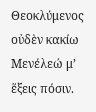Θεοκλύμενος
οὐδὲν κακίω Μενέλεώ μʼ ἕξεις πόσιν.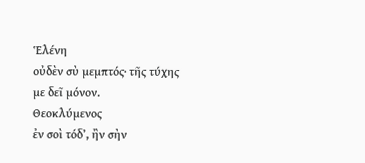Ἑλένη
οὐδὲν σὺ μεμπτός· τῆς τύχης με δεῖ μόνον.
Θεοκλύμενος
ἐν σοὶ τόδʼ, ἢν σὴν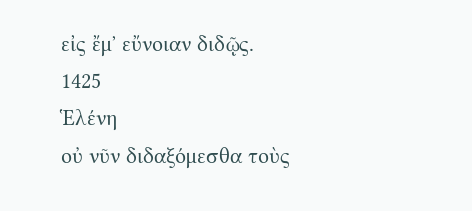εἰς ἔμʼ εὔνοιαν διδῷς.
1425
Ἑλένη
οὐ νῦν διδαξόμεσθα τοὺς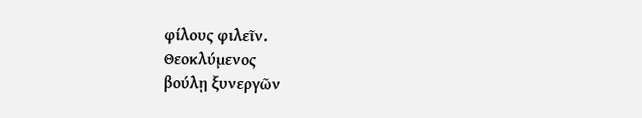φίλους φιλεῖν.
Θεοκλύμενος
βούλῃ ξυνεργῶν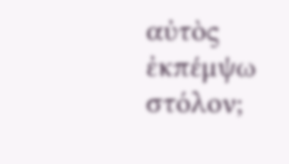αὐτὸς ἐκπέμψω στόλον;